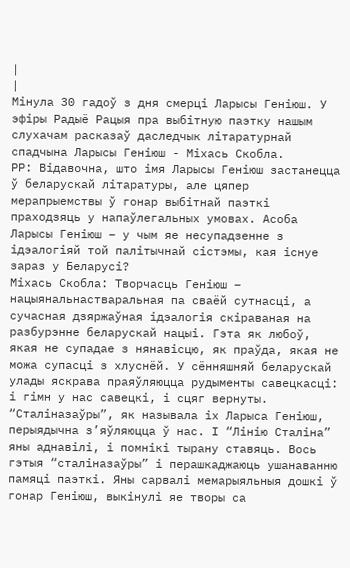|
|
Мінула 30 гадоў з дня смерці Ларысы Геніюш. У эфіры Радыё Рацыя пра выбітную паэтку нашым слухачам расказаў даследчык літаратурнай спадчына Ларысы Геніюш - Міхась Скобла.
РР: Відавочна, што імя Ларысы Геніюш застанецца ў беларускай літаратуры, але цяпер мерапрыемствы ў гонар выбітнай паэткі праходзяць у напаўлегальных умовах. Асоба Ларысы Геніюш – у чым яе несупадзенне з ідэалогіяй той палітычнай сістэмы, кая існуе зараз у Беларусі?
Міхась Скобла: Творчасць Геніюш – нацыянальнастваральная па сваёй сутнасці, а сучасная дзяржаўная ідэалогія скіраваная на разбурэнне беларускай нацыі. Гэта як любоў, якая не супадае з нянавісцю, як праўда, якая не можа супасці з хлуснёй. У сённяшняй беларускай улады яскрава праяўляюцца рудыменты савецкасці: і гімн у нас савецкі, і сцяг вернуты. “Сталіназаўры”, як называла іх Ларыса Геніюш, перыядычна з’яўляюцца ў нас. І “Лінію Сталіна” яны аднавілі, і помнікі тырану ставяць. Вось гэтыя “сталіназаўры” і перашкаджаюць ушанаванню памяці паэткі. Яны сарвалі мемарыяльныя дошкі ў гонар Геніюш, выкінулі яе творы са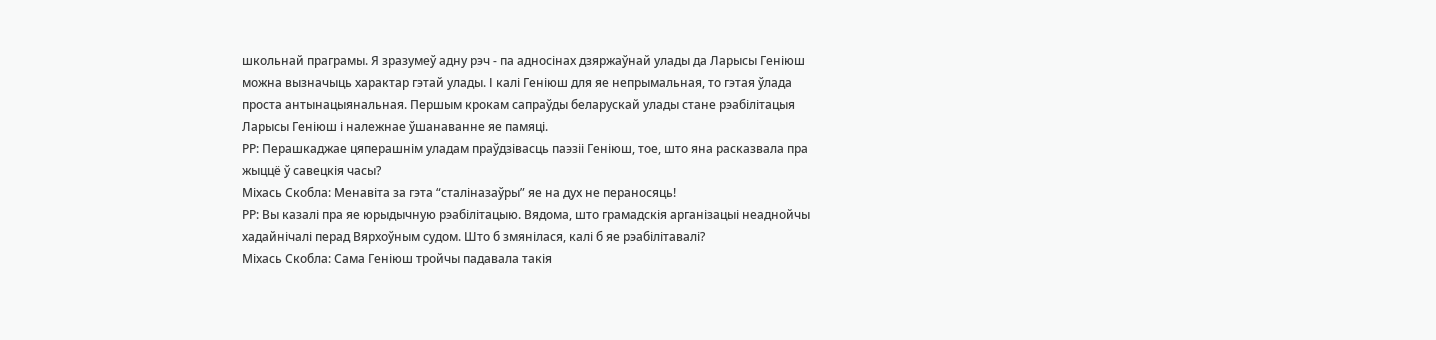школьнай праграмы. Я зразумеў адну рэч - па адносінах дзяржаўнай улады да Ларысы Геніюш можна вызначыць характар гэтай улады. І калі Геніюш для яе непрымальная, то гэтая ўлада проста антынацыянальная. Першым крокам сапраўды беларускай улады стане рэабілітацыя Ларысы Геніюш і належнае ўшанаванне яе памяці.
РР: Перашкаджае цяперашнім уладам праўдзівасць паэзіі Геніюш, тое, што яна расказвала пра жыццё ў савецкія часы?
Міхась Скобла: Менавіта за гэта “сталіназаўры” яе на дух не пераносяць!
РР: Вы казалі пра яе юрыдычную рэабілітацыю. Вядома, што грамадскія арганізацыі неаднойчы хадайнічалі перад Вярхоўным судом. Што б змянілася, калі б яе рэабілітавалі?
Міхась Скобла: Сама Геніюш тройчы падавала такія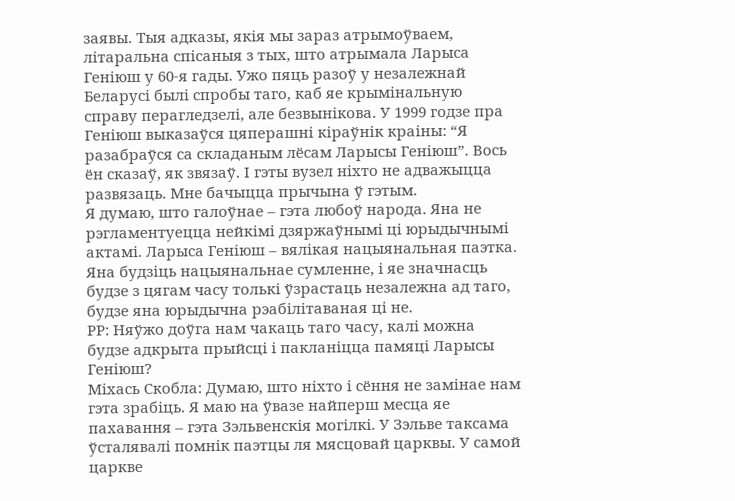заявы. Тыя адказы, якія мы зараз атрымоўваем, літаральна спісаныя з тых, што атрымала Ларыса Геніюш у 60-я гады. Ужо пяць разоў у незалежнай Беларусі былі спробы таго, каб яе крымінальную справу перагледзелі, але безвынікова. У 1999 годзе пра Геніюш выказаўся цяперашні кіраўнік краіны: “Я разабраўся са складаным лёсам Ларысы Геніюш”. Вось ён сказаў, як звязаў. І гэты вузел ніхто не адважыцца развязаць. Мне бачыцца прычына ў гэтым.
Я думаю, што галоўнае – гэта любоў народа. Яна не рэгламентуецца нейкімі дзяржаўнымі ці юрыдычнымі актамі. Ларыса Геніюш – вялікая нацыянальная паэтка. Яна будзіць нацыянальнае сумленне, і яе значнасць будзе з цягам часу толькі ўзрастаць незалежна ад таго, будзе яна юрыдычна рэабілітаваная ці не.
РР: Няўжо доўга нам чакаць таго часу, калі можна будзе адкрыта прыйсці і пакланіцца памяці Ларысы Геніюш?
Міхась Скобла: Думаю, што ніхто і сёння не замінае нам гэта зрабіць. Я маю на ўвазе найперш месца яе пахавання – гэта Зэльвенскія могілкі. У Зэльве таксама ўсталявалі помнік паэтцы ля мясцовай царквы. У самой царкве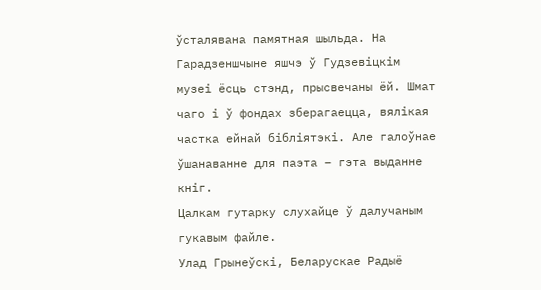ўсталявана памятная шыльда. На Гарадзеншчыне яшчэ ў Гудзевіцкім музеі ёсць стэнд, прысвечаны ёй. Шмат чаго і ў фондах зберагаецца, вялікая частка ейнай бібліятэкі. Але галоўнае ўшанаванне для паэта – гэта выданне кніг.
Цалкам гутарку слухайце ў далучаным гукавым файле.
Улад Грынеўскі, Беларускае Радыё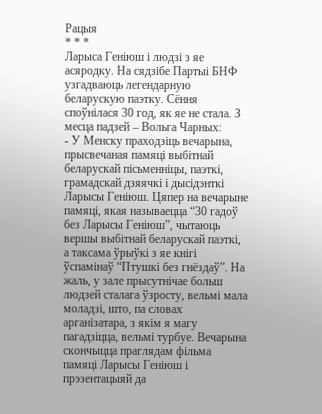Рацыя
* * *
Ларыса Геніюш і людзі з яе асяродку. На сядзібе Партыі БНФ узгадваюць легендарную беларускую паэтку. Сёння споўнілася 30 год, як яе не стала. З месца падзей – Вольга Чарных:
- У Менску праходзіць вечарына, прысвечаная памяці выбітнай беларускай пісьменніцы, паэткі, грамадскай дзяячкі і дысідэнткі Ларысы Геніюш. Цяпер на вечарыне памяці, якая называецца “30 гадоў без Ларысы Геніюш”, чытаюць вершы выбітнай беларускай паэткі, а таксама ўрыўкі з яе кнігі ўспамінаў “Птушкі без гнёздаў”. На жаль, у зале прысутнічае больш людзей сталага ўзросту, вельмі мала моладзі, што, па словах арганізатара, з якім я магу пагадзіцца, вельмі турбуе. Вечарына скончыцца праглядам фільма памяці Ларысы Геніюш і прэзентацыяй да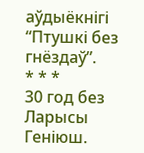аўдыёкнігі “Птушкі без гнёздаў”.
* * *
30 год без Ларысы Геніюш.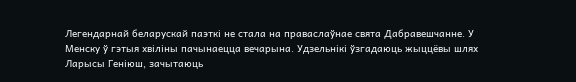Легендарнай беларускай паэткі не стала на праваслаўнае свята Дабравешчанне. У Менску ў гэтыя хвіліны пачынаецца вечарына. Удзельнікі ўзгадаюць жыццёвы шлях Ларысы Геніюш, зачытаюць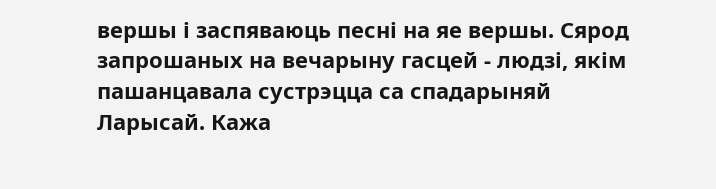вершы і заспяваюць песні на яе вершы. Сярод запрошаных на вечарыну гасцей - людзі, якім пашанцавала сустрэцца са спадарыняй Ларысай. Кажа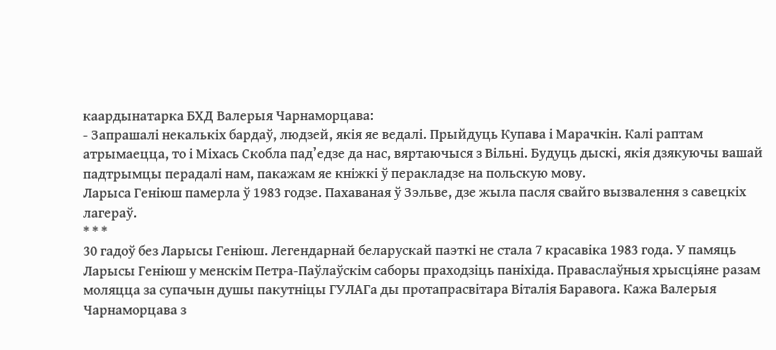каардынатарка БХД Валерыя Чарнаморцава:
- Запрашалі некалькіх бардаў, людзей, якія яе ведалі. Прыйдуць Купава і Марачкін. Калі раптам атрымаецца, то і Міхась Скобла пад’едзе да нас, вяртаючыся з Вільні. Будуць дыскі, якія дзякуючы вашай падтрымцы перадалі нам, пакажам яе кніжкі ў перакладзе на польскую мову.
Ларыса Геніюш памерла ў 1983 годзе. Пахаваная ў Зэльве, дзе жыла пасля свайго вызвалення з савецкіх лагераў.
* * *
30 гадоў без Ларысы Геніюш. Легендарнай беларускай паэткі не стала 7 красавіка 1983 года. У памяць Ларысы Геніюш у менскім Петра-Паўлаўскім саборы праходзіць паніхіда. Праваслаўныя хрысціяне разам моляцца за супачын душы пакутніцы ГУЛАГа ды протапрасвітара Віталія Баравога. Кажа Валерыя Чарнаморцава з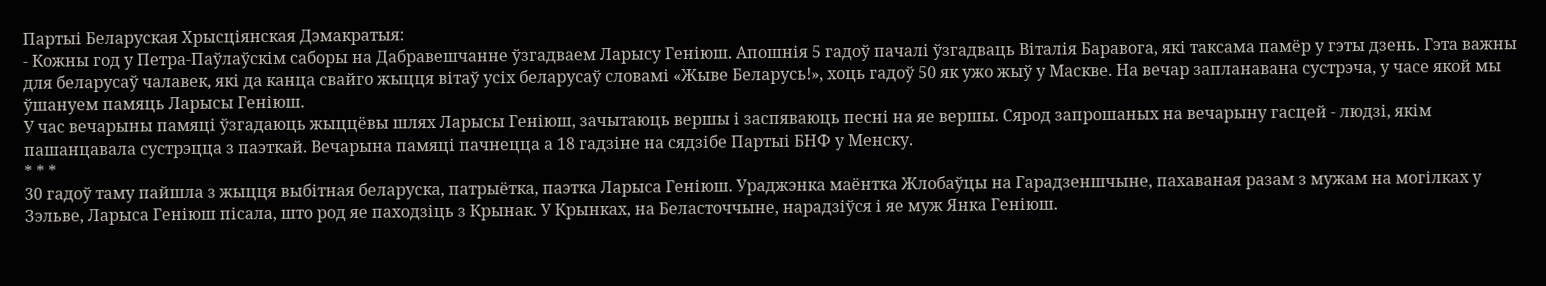Партыі Беларуская Хрысціянская Дэмакратыя:
- Кожны год у Петра-Паўлаўскім саборы на Дабравешчанне ўзгадваем Ларысу Геніюш. Апошнія 5 гадоў пачалі ўзгадваць Віталія Баравога, які таксама памёр у гэты дзень. Гэта важны для беларусаў чалавек, які да канца свайго жыцця вітаў усіх беларусаў словамі «Жыве Беларусь!», хоць гадоў 50 як ужо жыў у Маскве. На вечар запланавана сустрэча, у часе якой мы ўшануем памяць Ларысы Геніюш.
У час вечарыны памяці ўзгадаюць жыццёвы шлях Ларысы Геніюш, зачытаюць вершы і заспяваюць песні на яе вершы. Сярод запрошаных на вечарыну гасцей - людзі, якім пашанцавала сустрэцца з паэткай. Вечарына памяці пачнецца а 18 гадзіне на сядзібе Партыі БНФ у Менску.
* * *
30 гадоў таму пайшла з жыцця выбітная беларуска, патрыётка, паэтка Ларыса Геніюш. Ураджэнка маёнтка Жлобаўцы на Гарадзеншчыне, пахаваная разам з мужам на могілках у Зэльве, Ларыса Геніюш пісала, што род яе паходзіць з Крынак. У Крынках, на Беласточчыне, нарадзіўся і яе муж Янка Геніюш.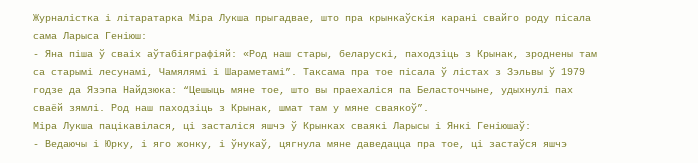Журналістка і літаратарка Міра Лукша прыгадвае, што пра крынкаўскія карані свайго роду пісала сама Ларыса Геніюш:
- Яна піша ў сваіх аўтабіяграфіяй: «Род наш стары, беларускі, паходзіць з Крынак, зроднены там са старымі лесунамі, Чамялямі і Шараметамі”. Таксама пра тое пісала ў лістах з Зэльвы ў 1979 годзе да Язэпа Найдзюка: “Цешыць мяне тое, што вы праехаліся па Беласточчыне, удыхнулі пах сваёй зямлі. Род наш паходзіць з Крынак, шмат там у мяне сваякоў”.
Міра Лукша пацікавілася, ці засталіся яшчэ ў Крынках сваякі Ларысы і Янкі Геніюшаў:
- Ведаючы і Юрку, і яго жонку, і ўнукаў, цягнула мяне даведацца пра тое, ці застаўся яшчэ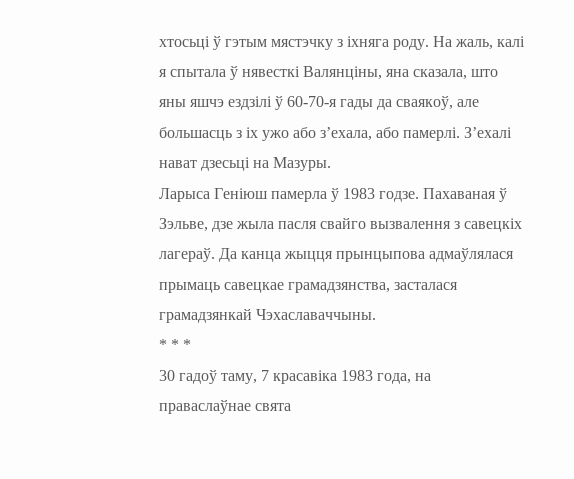хтосьці ў гэтым мястэчку з іхняга роду. На жаль, калі я спытала ў нявесткі Валянціны, яна сказала, што яны яшчэ ездзілі ў 60-70-я гады да сваякоў, але большасць з іх ужо або з’ехала, або памерлі. З’ехалі нават дзесьці на Мазуры.
Ларыса Геніюш памерла ў 1983 годзе. Пахаваная ў Зэльве, дзе жыла пасля свайго вызвалення з савецкіх лагераў. Да канца жыцця прынцыпова адмаўлялася прымаць савецкае грамадзянства, засталася грамадзянкай Чэхаславаччыны.
* * *
30 гадоў таму, 7 красавіка 1983 года, на праваслаўнае свята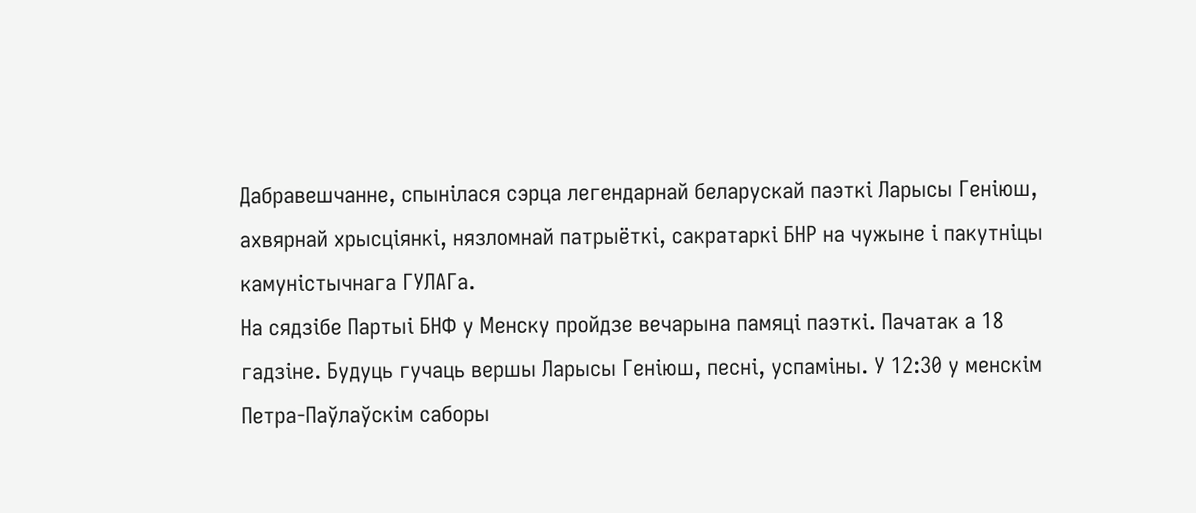Дабравешчанне, спынілася сэрца легендарнай беларускай паэткі Ларысы Геніюш, ахвярнай хрысціянкі, нязломнай патрыёткі, сакратаркі БНР на чужыне і пакутніцы камуністычнага ГУЛАГа.
На сядзібе Партыі БНФ у Менску пройдзе вечарына памяці паэткі. Пачатак а 18 гадзіне. Будуць гучаць вершы Ларысы Геніюш, песні, успаміны. У 12:30 у менскім Петра-Паўлаўскім саборы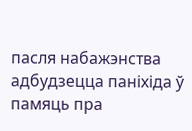пасля набажэнства адбудзецца паніхіда ў памяць пра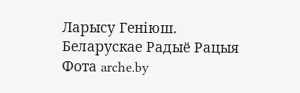Ларысу Геніюш.
Беларускае Радыё Рацыя
Фота arche.by